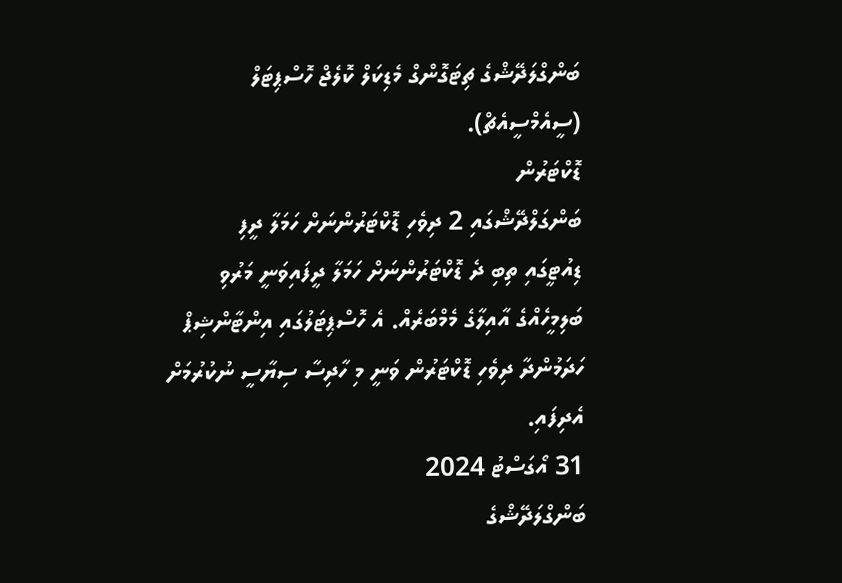ބަންގްލަދޭޝްގެ ޗިޓަގޮންގް މެޑިކަލް ކޮލެޖް ހޮސްޕިޓަލް (ސީއެމްސީއެޗް).
ޑޮކްޓަރުން
ބަންގަލްދޭޝްގައި 2 ދިވެހި ޑޮކްޓަރުންނަށް ހަމަލާ ދީފި
ޑިއުޓީގައި ތިބި ދެ ޑޮކްޓަރުންނަށް ހަމަލާ ދީފައިވަނީ މަރުވި ބަލިމީހެއްގެ އާއިލާގެ މެމްބަރެއް. އެ ހޮސްޕިޓަލުގައި އިންޓާންޝިޕް ހަދަމުންދާ ދިވެހި ޑޮކްޓަރުން ވަނީ މި ހާދިސާ ސިޔާސީ ނުކުރުމަށް އެދިފައި.
31 އޯގަސްޓު 2024
ބަންގްލަދޭޝްގެ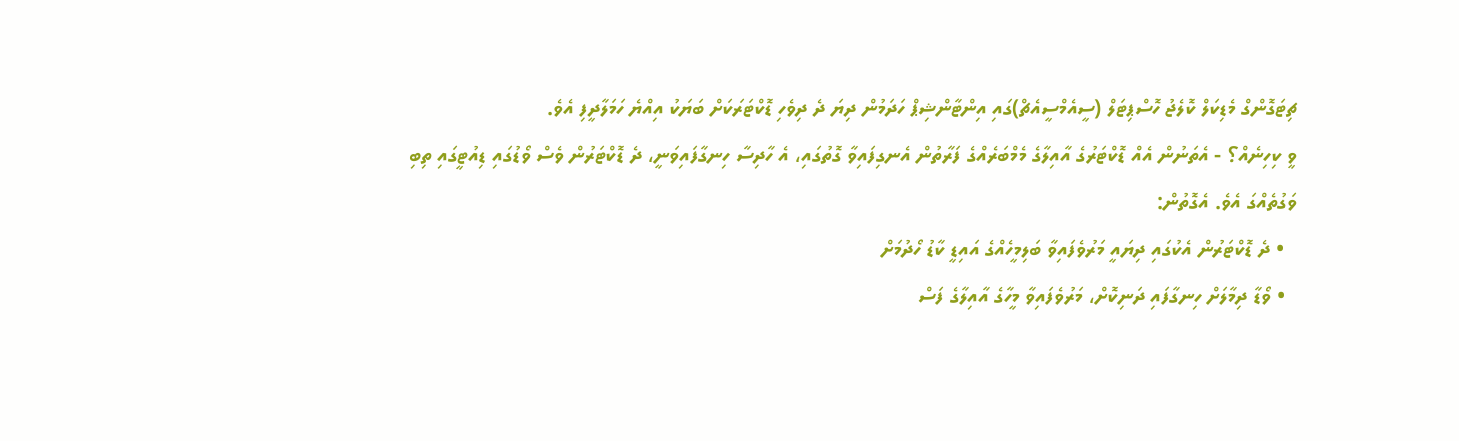ޗިޓަގޮންގް މެޑިކަލް ކޮލެޖު ހޮސްޕިޓަލް (ސީއެމްސީއެޗް)ގައި އިންޓާންޝިޕް ހަދަމުން ދިޔަ ދެ ދިވެހި ޑޮކްޓަރަކަށް ބަޔަކު އިއްޔެ ހަމަލާދީފި އެވެ.
ވީ ކިހިނެއް؟ - އެތަނުން އެއް ޑޮކްޓަރުގެ އާއިލާގެ މެމްބަރެއްގެ ފަރާތުން އެނގިފައިވާ ގޮތުގައި، އެ ހާދިސާ ހިނގާފައިވަނީ، ދެ ޑޮކްޓަރުން ވެސް ވޯޑުގައި ޑިއުޓީގައި ތިބި ވަގުތެއްގަ އެވެ. އެގޮތުން:
  • ދެ ޑޮކްޓަރުން އެކުގައި ދިޔައީ މަރުވެފައިވާ ބަލިމީހެއްގެ އައިޑީ ކާޑު ހޯދުމަށް
  • ވޯޑާ ދިމާލަށް ހިނގާފައި ދަނިކޮށް، މަރުވެފައިވާ މީހާގެ އާއިލާގެ ފަސް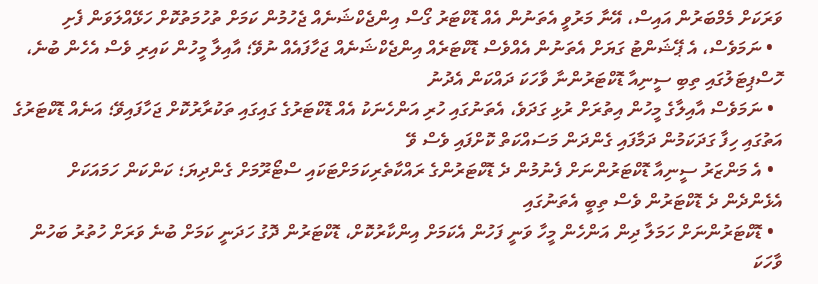ވަރަކަށް މެމްބަރުން އައިސް، އޭނާ މަރުވީ އެތަނުން އެއް ޑޮކްޓަރު ގޯސް އިންޖެކްޝަނެއް ޖެހުމުން ކަމަށް ތުހުމަތުކޮށް ހަޅޭއްލަވަން ފެށި
  • ނަމަވެސް، އެ ޕޭޝަންޓު ގަޔަށް އެތަނުން އެއްވެސް ޑޮކްޓަރެއް އިންޖެކްޝަނެއް ޖަހާފައެއް ނުވޭ؛ އާއިލާ މީހުން ކައިރި ވެސް އެހެން ބުނެ، ހޮސްޕިޓަލުގައި ތިބި ސީނިއާ ޑޮކްޓަރުންނާ ވާހަކަ ދައްކަން އެދުނު
  • ނަމަވެސް އާއިލާގެ މީހުން އިތުރަށް ރުޅި ގަދަވެ، އެތަނުގައި ހުރި އަންހެނަކު އެއް ޑޮކްޓަރުގެ ގައިގައި ތަކުރާރުކޮށް ޖަހާފައިވޭ؛ އަނެއް ޑޮކްޓަރުގެ އަތުގައި ހިފާ ގަދަކަމުން ދަމާފައި ގެންދަން މަސައްކަތް ކޮށްފައި ވެސް ވޭ
  • އެ މަންޒަރު ސީނިއާ ޑޮކްޓަރުންނަށް ފެނުމުން ދެ ޑޮކްޓަރުންގެ ރައްކާތެރިކަމަށްޓަކައި ސްޓޯރޫމަށް ގެންދިޔަ؛ ކަންކަން ހަމައަކަށް އެޅެންދެން ދެ ޑޮކްޓަރުން ވެސް ތިބީ އެތަނުގައި
  • ޑޮކްޓަރުންނަށް ހަމަލާ ދިން އަންހެން މީހާ ވަނީ ފަހުން އެކަމަށް އިންކާރުކޮށް، ޑޮކްޓަރުން ދޮގު ހަދަނީ ކަމަށް ބުނެ ވަރަށް ހުތުރު ބަހުން ވާހަކަ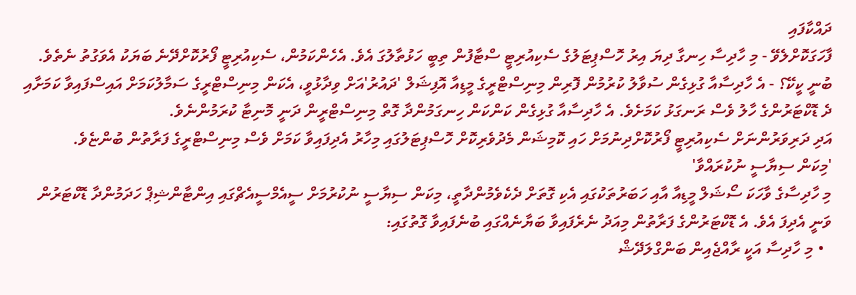ދައްކާފައި
ފާހަގަކޮށްލެވޭ - މި ހާދިސާ ހިނގާ ދިޔަ އިރު ހޮސްޕިޓަލުގެ ސެކިއުރިޓީ ސްޓާފުން ތިބީ ހަޅުތާލުގަ އެވެ. އެހެންކަމުން، ސެކިއުރިޓީ ފޯރުކޮށްދޭނެ ބަޔަކު އެވަގުތު ނެތެވެ.
ބުނީ ކީކޭ؟ - އެ ހާދިސާއާ ގުޅިގެން ސުވާލު ކުރުމުން ފޮރިން މިނިސްޓްރީގެ މީޑިއާ އޮފިޝަލް 'ދައުރު'އަށް ވިދާޅުވީ، އެކަން މިނިސްޓްރީގެ ސަމާލުކަމަށް އައިސްފައިވާ ކަމަށާއި ދެ ޑޮކްޓަރުންގެ ހާލު ވެސް ރަނގަޅު ކަމަށެވެ. އެ ހާދިސާއާ ގުޅިގެން ކަންކަން ހިނގަމުންދާ ގޮތް މިނިސްޓްރީން ދަނީ މޮނިޓާ ކުރަމުންނެވެ.
އަދި ދަރިވަރުންނަށް ސެކިއުރިޓީ ފޯރުކޮށްދިނުމަށް ހައި ކޮމިޝަން މެދުވެރިކޮށް ހޮސްޕިޓަލުގައި މިހާރު އެދިފައިވާ ކަމަށް ވެސް މިނިސްޓްރީގެ ފަރާތުން ބުންޏެވެ.
'މިކަން ސިޔާސީ ނުކުރައްވާ'
މި ހާދިސާގެ ވާހަކަ ސޯޝަލް މީޑިއާ އާއި ހަބަރުތަކުގައި އެކި ގޮތަށް ދެކެވެމުންދާތީ، މިކަން ސިޔާސީ ނުކުރުމަށް ސީއެމްސީއެޗްގައި އިންޓާންޝިޕް ހަދަމުންދާ ޑޮކްޓަރުން ވަނީ އެދިފަ އެވެ. އެ ޑޮކްޓަރުންގެ ފަރާތުން މިއަދު ނެރެފައިވާ ބަޔާނެއްގައި ބުނެފައިވާ ގޮތުގައި:
  • މި ހާދިސާ އަކީ ރާއްޖެއިން ބަންގްލަދޭޝް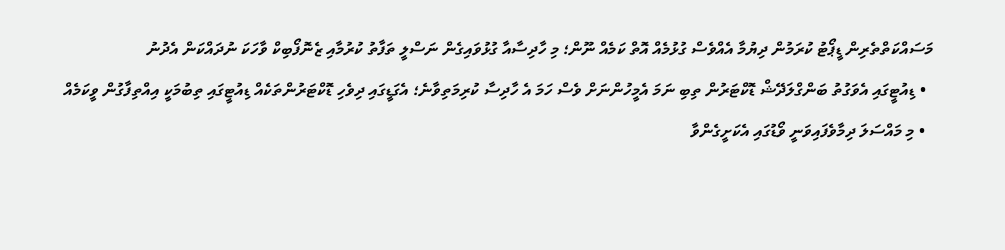މަސައްކަތްތެރިން ޑީޕޯޓު ކުރަމުން ދިޔުމާ އެއްވެސް ގުޅުމެއް އޮތް ކަމެއް ނޫން؛ މި ހާދިސާއާ ގުޅުވައިގެން ނަސްލީ ތަފާތު ކުރުމާއި ޒެނޮފޯބިކް ވާހަކަ ނުދައްކަން އެދުނު
  • ޑިއުޓީގައި އެވަގުތު ބަންގްލަދޭޝް ޑޮކްޓަރުން ތިބި ނަމަ އެމީހުންނަށް ވެސް ހަމަ އެ ހާދިސާ ކުރިމަތިވާނެ؛ އެގަޑީގައި ދިވެހި ޑޮކްޓަރުންތަކެއް ޑިއުޓީގައި ތިބުމަކީ އިއްތިފާގުން ވީކަމެއް
  • މި މައްސަލަ ދިމާވެފައިވަނީ ވޯޑުގައި އެކަށީގެންވާ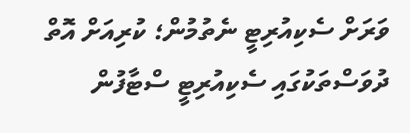ވަރަށް ސެކިއުރިޓީ ނެތުމުން؛ ކުރިއަށް އޮތް ދުވަސްތަކުގައި ސެކިއުރިޓީ ސްޓާފުން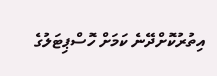އިތުރުކޮށްދޭނެ ކަމަށް ހޮސްޕިޓަލުގެ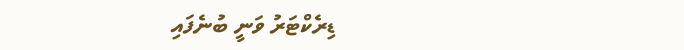ޑިރެކްޓަރު ވަނީ ބުނެފައި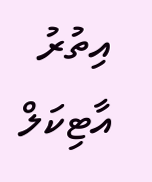އިތުރު އާޓިކަލް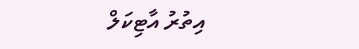އިތުރު އާޓިކަލް